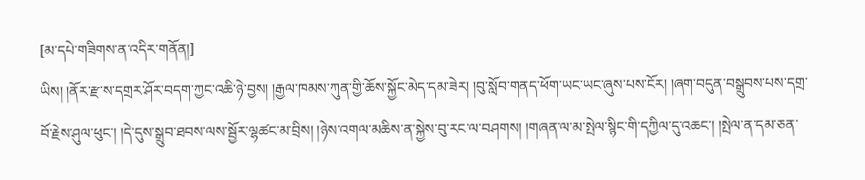[མ་དཔེ་གཟིགས་ན་འདིར་གནོན།]
ཡིས། །ནོར་རྫ་ས་དགྲར་ཤོར་བདག་ཀྱང་འཆི་ཉེ་བྱས། །རྒྱལ་ཁམས་ཀུན་གྱི་ཆོས་སྐྱོང་མེད་དམ་ཟེར། །བུ་སློབ་གནད་ཕོག་ཡང་ཡང་ཞུས་པས་ངོར། །ཞག་བདུན་བསྒྲུབས་པས་དགྲ་བོ་རྗེས་ཤུལ་ཕུང་། །དེ་དུས་སྒྲུབ་ཐབས་ལས་སྦྱོར་ལྷཚང་མ་བྲིས། །ཉེས་འགལ་མཆིས་ན་སྐྱེས་བུ་རང་ལ་བཤགས། །གཞན་ལ་མ་སྤེལ་སྙིང་གི་དཀྱིལ་དུ་འཆང་། །སྤེལ་ན་དམ་ཅན་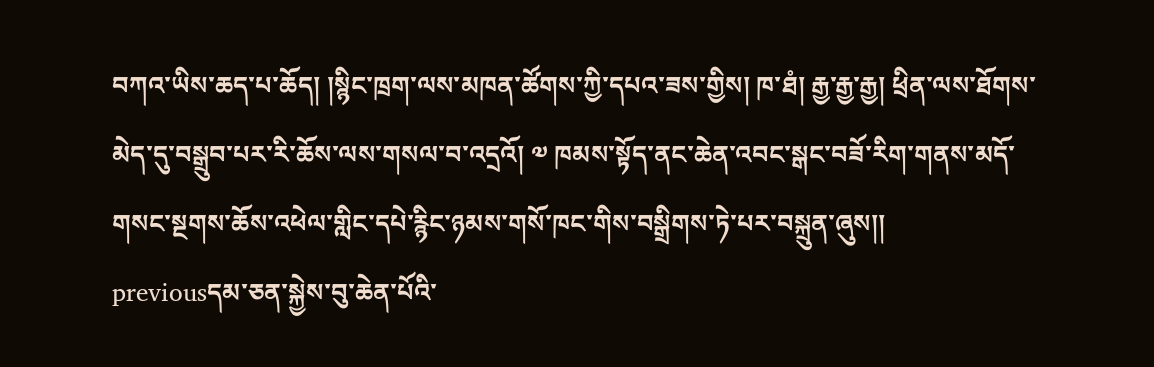བཀའ་ཡིས་ཆད་པ་ཆོད། །སྙིང་ཁྲག་ལས་མཁན་ཚོགས་ཀྱི་དཔའ་ཟས་གྱིས། ཁ་ཐཾ། རྒྱ་རྒྱ་རྒྱ། ཕྲིན་ལས་ཐོགས་མེད་དུ་བསྒྲུབ་པར་རི་ཆོས་ལས་གསལ་བ་འདྲའོ། ༧ ཁམས་སྟོད་ནང་ཆེན་འབང་སྒང་བཟོ་རིག་གནས་མདོ་གསང་སྔགས་ཆོས་འཕེལ་གླིང་དཔེ་རྙིང་ཉམས་གསོ་ཁང་གིས་བསྒྲིགས་ཏེ་པར་བསྐྲུན་ཞུས།།
previousདམ་ཅན་སྐྱེས་བུ་ཆེན་པོའི་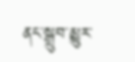ནང་སྒྲུབ་མྱུར་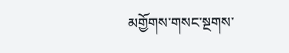མགྱོགས་གསང་སྔགས་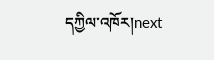དཀྱིལ་འཁོར།next